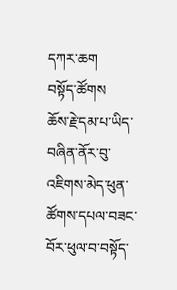དཀར་ཆག
བསྟོད་ཚོགས
ཆོས་རྗེ་དམ་པ་ཡིད་བཞིན་ནོར་བུ་འཇིགས་མེད་ཕུན་ཚོགས་དཔལ་བཟང་བོར་ཕུལ་བ་བསྟོད་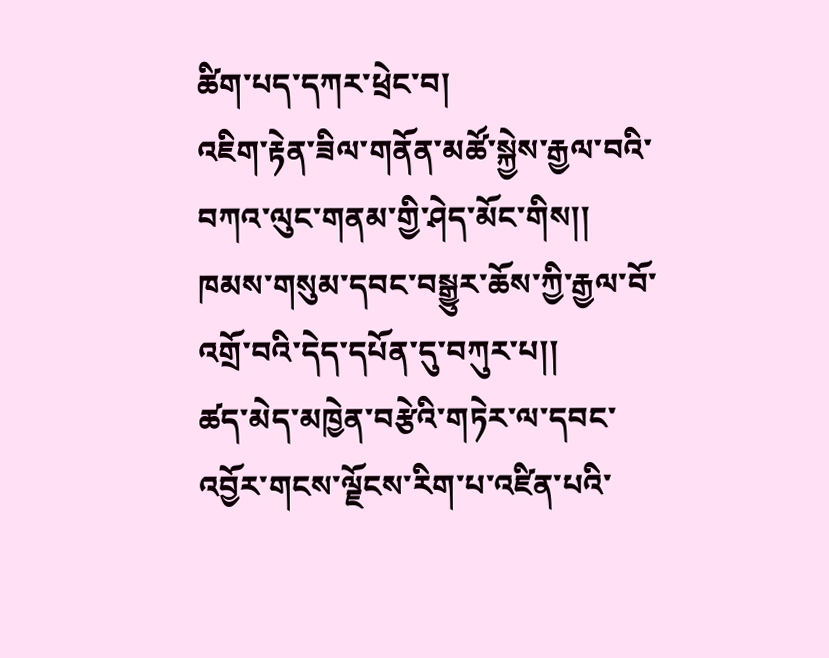ཚིག་པད་དཀར་ཕྲེང་བ།
འཇིག་རྟེན་ཟིལ་གནོན་མཚོ་སྐྱེས་རྒྱལ་བའི་བཀའ་ལུང་གནམ་གྱི་ཤེད་མོང་གིས།།
ཁམས་གསུམ་དབང་བསྒྱུར་ཆོས་ཀྱི་རྒྱལ་བོ་འགྲོ་བའི་དེད་དཔོན་དུ་བཀུར་པ།།
ཚད་མེད་མཁྱེན་བརྩེའི་གཏེར་ལ་དབང་འབྱོར་གངས་ལྗོངས་རིག་པ་འཛིན་པའི་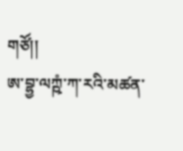གཙོ།།
ཨ་བྷྱ་ལཀྵཾ་ཀ་རའི་མཚན་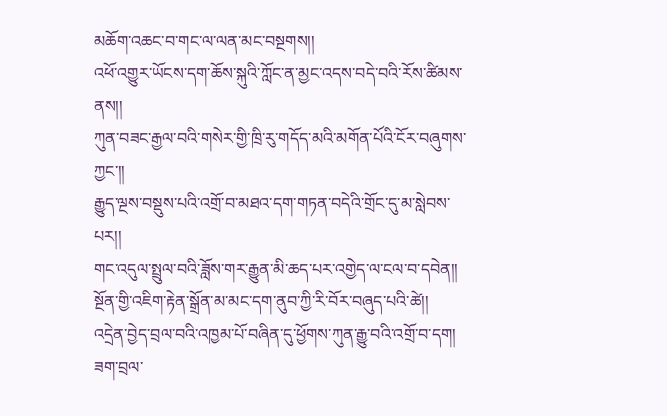མཆོག་འཆང་བ་གང་ལ་ལན་མང་བསྔགས།།
འཕོ་འགྱུར་ཡོངས་དག་ཆོས་སྐུའི་ཀློང་ན་མྱང་འདས་བདེ་བའི་རོས་ཚིམས་ནས།།
ཀུན་བཟང་རྒྱལ་བའི་གསེར་གྱི་ཁྲི་རུ་གདོད་མའི་མགོན་པོའི་ངོར་བཞུགས་ཀྱང་།།
རྒྱུད་ལྔས་བསྡུས་པའི་འགྲོ་བ་མཐའ་དག་གཏན་བདེའི་གྲོང་དུ་མ་སླེབས་པར།།
གང་འདུལ་སྤྲུལ་བའི་ཟློས་གར་རྒྱུན་མི་ཆད་པར་འགྱེད་ལ་ངལ་བ་དབེན།།
སྔོན་གྱི་འཇིག་རྟེན་སྒྲོན་མ་མང་དག་ནུབ་ཀྱི་རི་བོར་བཞུད་པའི་ཚེ།།
འདྲེན་བྱེད་བྲལ་བའི་འཁྱམ་པོ་བཞིན་དུ་ཕྱོགས་ཀུན་རྒྱུ་བའི་འགྲོ་བ་དག།
ཟག་བྲལ་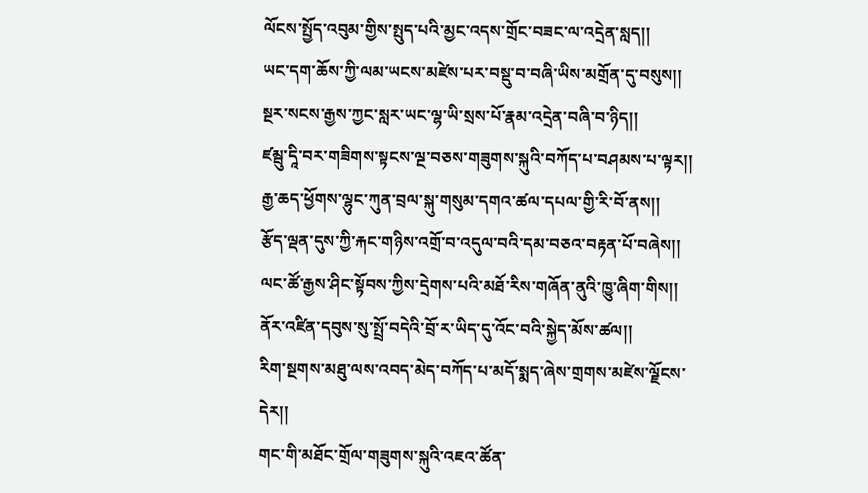ལོངས་སྤྱོད་འབུམ་གྱིས་སྤུད་པའི་མྱང་འདས་གྲོང་བཟང་ལ་འདྲེན་སླད།།
ཡང་དག་ཆོས་ཀྱི་ལམ་ཡངས་མཛེས་པར་བསྡུ་བ་བཞི་ཡིས་མགྲོན་དུ་བསུས།།
སྔར་སངས་རྒྱས་ཀྱང་སླར་ཡང་ལྷ་ཡི་སྲས་པོ་རྣམ་འདྲེན་བཞི་བ་ཉིད།།
ཛམྦུ་དཱི་བར་གཟིགས་སྟངས་ལྔ་བཅས་གཟུགས་སྐུའི་བཀོད་པ་བཤམས་པ་ལྟར།།
རྒྱ་ཆད་ཕྱོགས་ལྷུང་ཀུན་བྲལ་སྐུ་གསུམ་དགའ་ཚལ་དཔལ་གྱི་རི་བོ་ནས།།
རྩོད་ལྡན་དུས་ཀྱི་རྐང་གཉིས་འགྲོ་བ་འདུལ་བའི་དམ་བཅའ་བརྟན་པོ་བཞེས།།
ལང་ཚོ་རྒྱས་ཤིང་སྟོབས་ཀྱིས་དྲེགས་པའི་མཐོ་རིས་གཞོན་ནུའི་ཁྱུ་ཞིག་གིས།།
ནོར་འཛིན་དབུས་སུ་སྤྲོ་བདེའི་བྲོ་ར་ཡིད་དུ་འོང་བའི་སྐྱེད་མོས་ཚལ།།
རིག་སྔགས་མཐུ་ལས་འབད་མེད་བཀོད་པ་མདོ་སྨད་ཞེས་གྲགས་མཛེས་ལྗོངས་དེར།།
གང་གི་མཐོང་གྲོལ་གཟུགས་སྐུའི་འཇའ་ཚོན་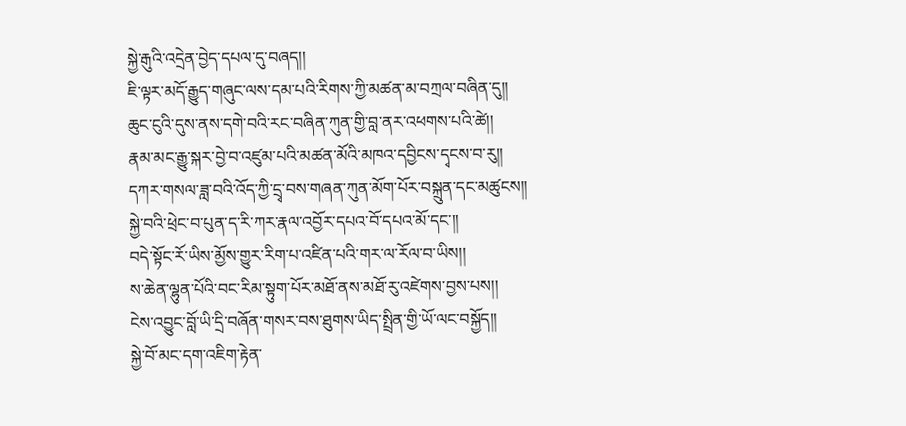སྐྱེ་རྒུའི་འདྲེན་བྱེད་དཔལ་དུ་བཞད།།
ཇི་ལྟར་མདོ་རྒྱུད་གཞུང་ལས་དམ་པའི་རིགས་ཀྱི་མཚན་མ་བཀྲལ་བཞིན་དུ།།
ཆུང་ངུའི་དུས་ནས་དགེ་བའི་རང་བཞིན་ཀུན་གྱི་བླ་ནར་འཕགས་པའི་ཚེ།།
རྣམ་མང་རྒྱུ་སྐར་བྱེ་བ་འཛུམ་པའི་མཚན་མོའི་མཁའ་དབྱིངས་དྭངས་བ་རུ།།
དཀར་གསལ་ཟླ་བའི་འོད་ཀྱི་དྲྭ་བས་གཞན་ཀུན་མོག་པོར་བསྐྲུན་དང་མཚུངས།།
སྐྱེ་བའི་ཕྲེང་བ་པུན་ད་རི་ཀར་རྣལ་འབྱོར་དཔའ་བོ་དཔའ་མོ་དང་།།
བདེ་སྟོང་རོ་ཡིས་མྱོས་གྱུར་རིག་པ་འཛིན་པའི་གར་ལ་རོལ་བ་ཡིས།།
ས་ཆེན་ལྷུན་པོའི་བང་རིམ་སྟུག་པོར་མཐོ་ནས་མཐོ་རུ་འཛེགས་བྱས་པས།།
ངེས་འབྱུང་བློ་ཡི་དྲི་བཞོན་གསར་བས་ཐུགས་ཡིད་སྤྲིན་གྱི་ཡོ་ལང་བསྐྱོད།།
སྐྱེ་བོ་མང་དག་འཇིག་རྟེན་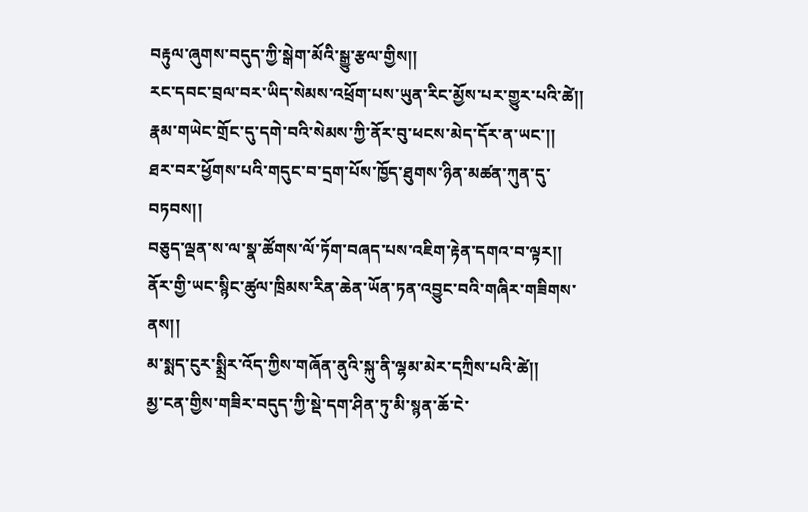བརྟུལ་ཞུགས་བདུད་ཀྱི་སྒེག་མོའི་སྒྱུ་རྩལ་གྱིས།།
རང་དབང་བྲལ་བར་ཡིད་སེམས་འཕྲོག་པས་ཡུན་རིང་མྱོས་པར་གྱུར་པའི་ཚེ།།
རྣམ་གཡེང་གྲོང་དུ་དགེ་བའི་སེམས་ཀྱི་ནོར་བུ་ཕངས་མེད་དོར་ན་ཡང་།།
ཐར་བར་ཕྱོགས་པའི་གདུང་བ་དྲག་པོས་ཁྱོད་ཐུགས་ཉིན་མཚན་ཀུན་དུ་བཏབས།།
བཅུད་ལྡན་ས་ལ་སྣ་ཚོགས་ལོ་ཏོག་བཞད་པས་འཇིག་རྟེན་དགའ་བ་ལྟར།།
ནོར་གྱི་ཡང་སྙིང་ཚུལ་ཁྲིམས་རིན་ཆེན་ཡོན་ཏན་འབྱུང་བའི་གཞིར་གཟིགས་ནས།།
མ་སྨད་ངུར་སྨྲིར་འོད་ཀྱིས་གཞོན་ནུའི་སྐུ་ནི་ལྷམ་མེར་དཀྲིས་པའི་ཚེ།།
མྱ་ངན་གྱིས་གཟིར་བདུད་ཀྱི་སྡེ་དག་ཤིན་ཏུ་མི་སྙན་ཆོ་ངེ་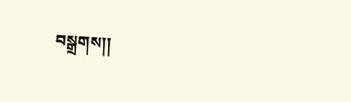བསྒྲགས།།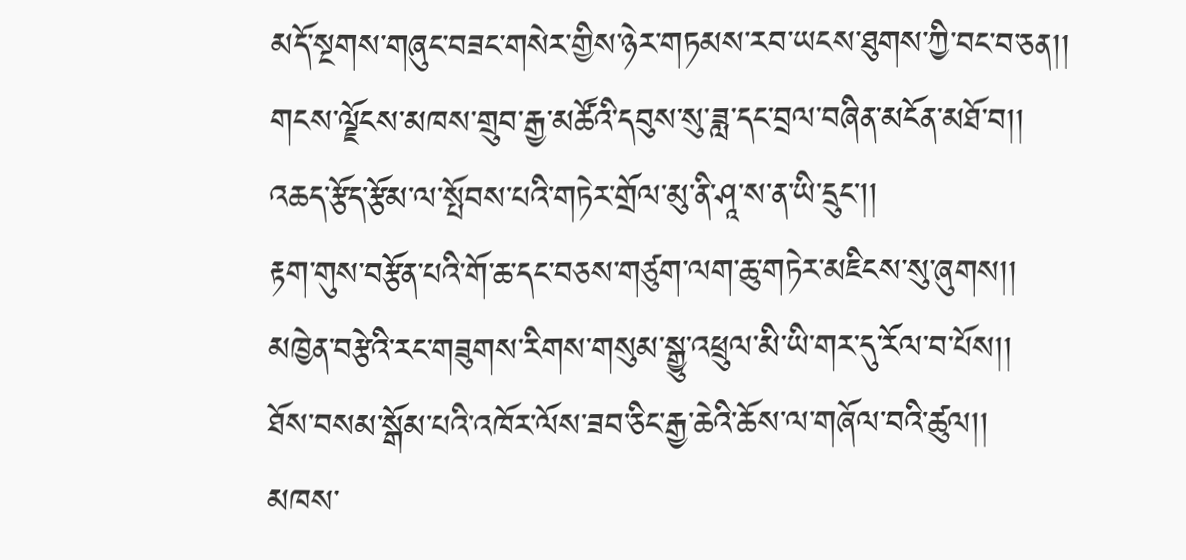མདོ་སྔགས་གཞུང་བཟང་གསེར་གྱིས་ཉེར་གཏམས་རབ་ཡངས་ཐུགས་ཀྱི་བང་བ་ཅན།།
གངས་ལྗོངས་མཁས་གྲུབ་རྒྱ་མཚོའི་དབུས་སུ་ཟླ་དང་བྲལ་བཞིན་མངོན་མཐོ་བ།།
འཆད་རྩོད་རྩོམ་ལ་སྤོབས་པའི་གཏེར་གྲོལ་མུ་ནི་ཤཱ་ས་ན་ཡི་དྲུང་།།
རྟག་གུས་བརྩོན་པའི་གོ་ཆ་དང་བཅས་གཙུག་ལག་ཆུ་གཏེར་མཇིངས་སུ་ཞུགས།།
མཁྱེན་བརྩེའི་རང་གཟུགས་རིགས་གསུམ་སྒྱུ་འཕྲུལ་མི་ཡི་གར་དུ་རོལ་བ་པོས།།
ཐོས་བསམ་སྒོམ་པའི་འཁོར་ལོས་ཟབ་ཅིང་རྒྱ་ཆེའི་ཆོས་ལ་གཞོལ་བའི་ཚུལ།།
མཁས་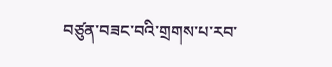བཙུན་བཟང་བའི་གྲགས་པ་རབ་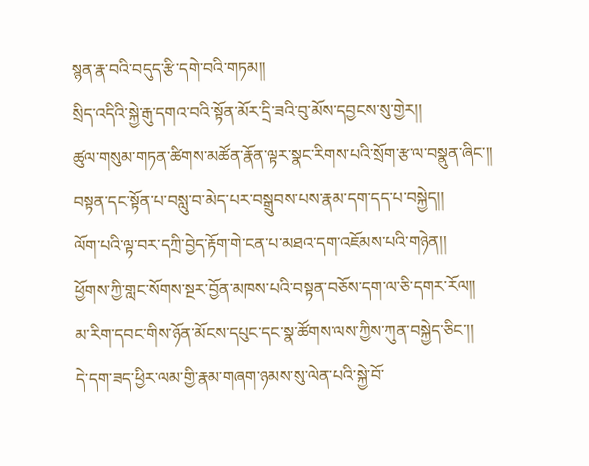སྙན་རྣ་བའི་བདུད་རྩི་དགེ་བའི་གཏམ།།
སྲིད་འདིའི་སྐྱེ་རྒུ་དགའ་བའི་སྟོན་མོར་དྲི་ཟའི་བུ་མོས་དབྱངས་སུ་གྱེར།།
ཚུལ་གསུམ་གཏན་ཚིགས་མཚོན་རྣོན་ལྟར་སྣང་རིགས་པའི་སྲོག་རྩ་ལ་བསྣུན་ཞིང་།།
བསྟན་དང་སྟོན་པ་བསླུ་བ་མེད་པར་བསྒྲུབས་པས་རྣམ་དག་དད་པ་བསྐྱེད།།
ལོག་པའི་ལྟ་བར་དཀྲི་བྱེད་རྟོག་གེ་ངན་པ་མཐའ་དག་འཇོམས་པའི་གཉེན།།
ཕྱོགས་ཀྱི་གླང་སོགས་སྔར་བྱོན་མཁས་པའི་བསྟན་བཅོས་དག་ལ་ཅི་དགར་རོལ།།
མ་རིག་དབང་གིས་ཉོན་མོངས་དཔུང་དང་སྣ་ཚོགས་ལས་ཀྱིས་ཀུན་བསྐྱེད་ཅིང་།།
དེ་དག་ཟད་ཕྱིར་ལམ་གྱི་རྣམ་གཞག་ཉམས་སུ་ལེན་པའི་སྐྱེ་བོ་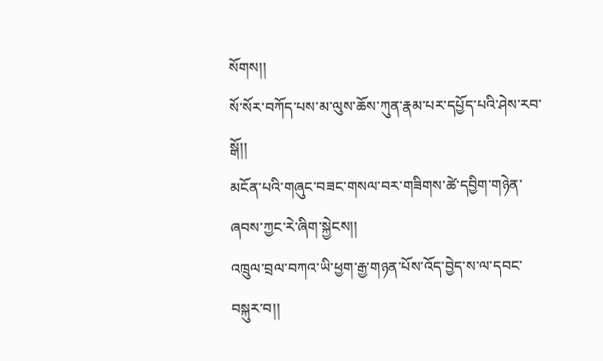སོགས།།
སོ་སོར་བཀོད་པས་མ་ལུས་ཆོས་ཀུན་རྣམ་པར་དཔྱོད་པའི་ཤེས་རབ་སྒོ།།
མངོན་པའི་གཞུང་བཟང་གསལ་བར་གཟིགས་ཚེ་དབྱིག་གཉེན་ཞབས་ཀྱང་རེ་ཞིག་སྐྱེངས།།
འཁྲུལ་བྲལ་བཀའ་ཡི་ཕྱག་རྒྱ་གཉན་པོས་འོད་བྱེད་ས་ལ་དབང་བསྐུར་བ།།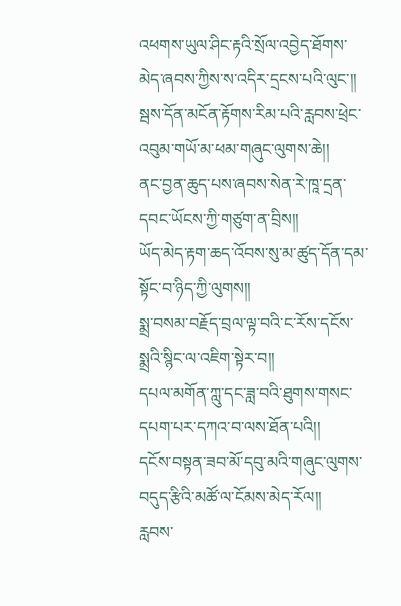འཕགས་ཡུལ་ཤིང་རྟའི་སྲོལ་འབྱེད་ཐོགས་མེད་ཞབས་ཀྱིས་ས་འདིར་དྲངས་པའི་ལུང་།།
སྦས་དོན་མངོན་རྟོགས་རིམ་པའི་རླབས་ཕྲེང་འབུམ་གཡོ་མ་ཕམ་གཞུང་ལུགས་ཆེ།།
ནང་བྱན་ཆུད་པས་ཞབས་སེན་རེ་ཁཱ་དྲན་དབང་ཡོངས་ཀྱི་གཙུག་ན་བྲིས།།
ཡོད་མེད་རྟག་ཆད་འོབས་སུ་མ་ཚུད་དོན་དམ་སྟོང་བ་ཉིད་ཀྱི་ལུགས།།
སྨྲ་བསམ་བརྗོད་བྲལ་ལྟ་བའི་ང་རོས་དངོས་སྨྲའི་སྙིང་ལ་འཇིག་སྟེར་བ།།
དཔལ་མགོན་ཀླུ་དང་ཟླ་བའི་ཐུགས་གསང་དཔག་པར་དཀའ་བ་ལས་ཐོན་པའི།།
དངོས་བསྟན་ཟབ་མོ་དབུ་མའི་གཞུང་ལུགས་བདུད་རྩིའི་མཚོ་ལ་ངོམས་མེད་རོལ།།
རླབས་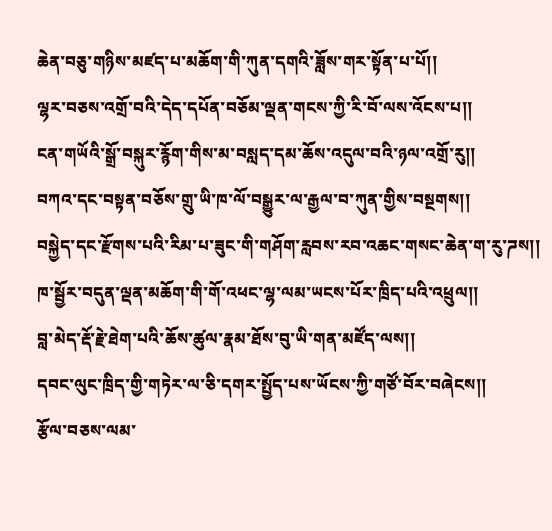ཆེན་བཅུ་གཉིས་མཛད་པ་མཆོག་གི་ཀུན་དགའི་ཟློས་གར་སྟོན་པ་པོ།།
ལྷར་བཅས་འགྲོ་བའི་དེད་དཔོན་བཅོམ་ལྡན་གངས་ཀྱི་རི་བོ་ལས་འོངས་པ།།
ངན་གཡོའི་སྒྲོ་བསྐུར་རྙོག་གིས་མ་བསླད་དམ་ཆོས་འདུལ་བའི་ཉལ་འགྲོ་རུ།།
བཀའ་དང་བསྟན་བཅོས་གྲུ་ཡི་ཁ་ལོ་བསྒྱུར་ལ་རྒྱལ་བ་ཀུན་གྱིས་བསྔགས།།
བསྐྱེད་དང་རྫོགས་པའི་རིམ་པ་ཟུང་གི་གཤོག་རླབས་རབ་འཆང་གསང་ཆེན་ག་རུ་ཌས།།
ཁ་སྦྱོར་བདུན་ལྡན་མཆོག་གི་གོ་འཕང་ལྷ་ལམ་ཡངས་པོར་ཁྲིད་པའི་འཕྲུལ།།
བླ་མེད་རྡོ་རྗེ་ཐེག་པའི་ཆོས་ཚུལ་རྣམ་ཐོས་བུ་ཡི་གན་མཛོད་ལས།།
དབང་ལུང་ཁྲིད་གྱི་གཏེར་ལ་ཅི་དགར་སྤྱོད་པས་ཡོངས་ཀྱི་གཙོ་བོར་བཞེངས།།
རྩོལ་བཅས་ལམ་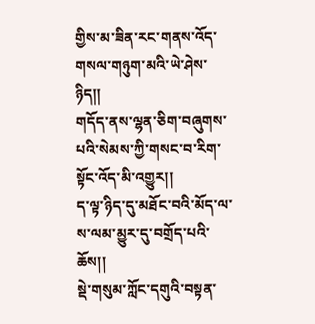གྱིས་མ་ཟིན་རང་གནས་འོད་གསལ་གཉུག་མའི་ཡེ་ཤེས་ཉིད།།
གདོད་ནས་ལྷན་ཅིག་བཞུགས་པའི་སེམས་ཀྱི་གསང་བ་རིག་སྟོང་འོད་མི་འགྱུར།།
ད་ལྟ་ཉིད་དུ་མཐོང་བའི་མོད་ལ་ས་ལམ་མྱུར་དུ་བགྲོད་པའི་ཆོས།།
སྡེ་གསུམ་ཀློང་དགུའི་བསྟན་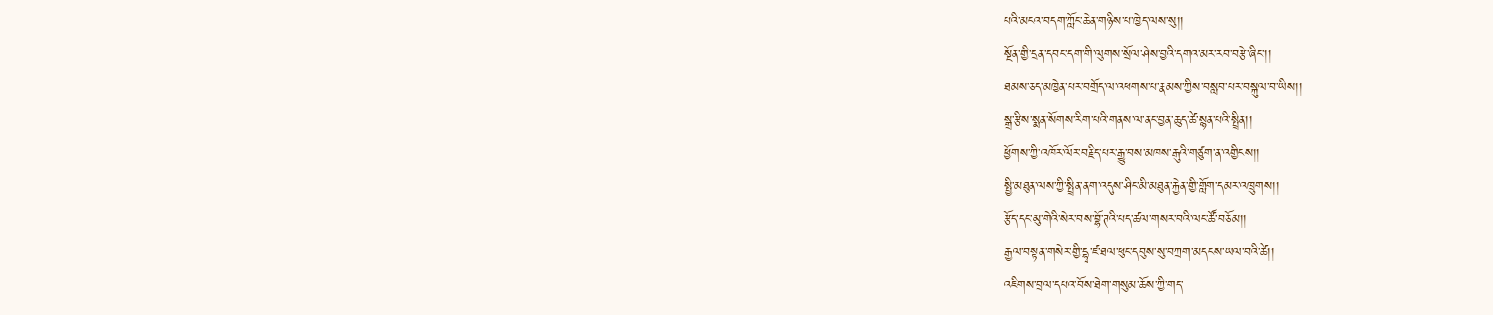པའི་མངའ་བདག་ཀློང་ཆེན་གཉིས་པ་ཁྱེད་ལས་སུ།།
སྔོན་གྱི་དྲན་དབང་དག་གི་ལུགས་སྲོལ་ཤེས་བྱའི་དགའ་མར་རབ་བརྩེ་ཞིང་།།
ཐམས་ཅད་མཁྱེན་པར་བགྲོད་ལ་འཕགས་པ་རྣམས་ཀྱིས་བསླབ་པར་བསྐུལ་བ་ཡིས།།
སྒྲ་རྩིས་སྨན་སོགས་རིག་པའི་གནས་ལ་ནང་བྱན་ཆུད་ཚེ་སྙན་པའི་སྤྲིན།།
ཕྱོགས་ཀྱི་འཁོར་ལོར་བརྗིད་པར་རྒྱུ་བས་མཁས་རྒུའི་གཙུག་ན་འགྱིངས།།
སྤྱི་མཐུན་ལས་ཀྱི་སྤྲིན་ནག་འདུས་ཤིང་མི་མཐུན་རྐྱེན་གྱི་གློག་དམར་འཁྲུགས།།
རྩོད་དང་མུ་གེའི་སེར་བས་བྷོ་ཊའི་པད་ཚལ་གསར་བའི་ལང་ཚོ་བཅོམ།།
རྒྱལ་བསྟན་གསེར་གྱི་དྷྭ་ཛ་ཐལ་ཕུང་དབུས་སུ་བཀྲག་མདངས་ཡལ་བའི་ཚེ།།
འཇིགས་བྲལ་དཔའ་བོས་ཐེག་གསུམ་ཆོས་ཀྱི་གད་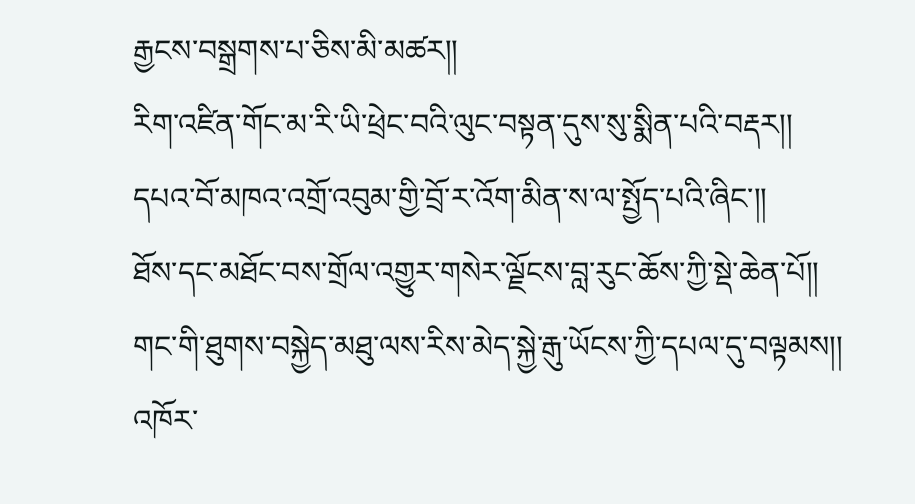རྒྱངས་བསྒྲགས་པ་ཅིས་མི་མཚར།།
རིག་འཛིན་གོང་མ་རི་ཡི་ཕྲེང་བའི་ལུང་བསྟན་དུས་སུ་སྨིན་པའི་བརྡར།།
དཔའ་བོ་མཁའ་འགྲོ་འབུམ་གྱི་བྲོ་ར་འོག་མིན་ས་ལ་སྤྱོད་པའི་ཞིང་།།
ཐོས་དང་མཐོང་བས་གྲོལ་འགྱུར་གསེར་ལྗོངས་བླ་རུང་ཆོས་ཀྱི་སྡེ་ཆེན་པོ།།
གང་གི་ཐུགས་བསྐྱེད་མཐུ་ལས་རིས་མེད་སྐྱེ་རྒུ་ཡོངས་ཀྱི་དཔལ་དུ་བལྟམས།།
འཁོར་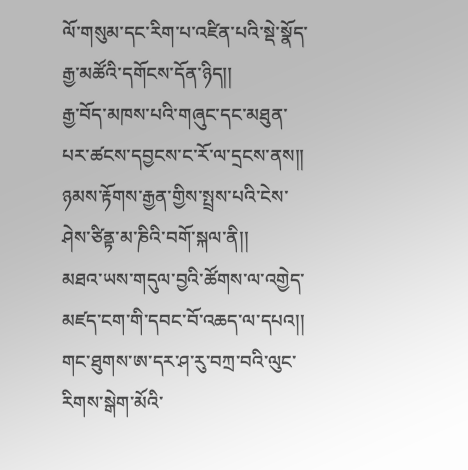ལོ་གསུམ་དང་རིག་པ་འཛིན་པའི་སྡེ་སྣོད་རྒྱ་མཚོའི་དགོངས་དོན་ཉིད།།
རྒྱ་བོད་མཁས་པའི་གཞུང་དང་མཐུན་པར་ཚངས་དབྱངས་ང་རོ་ལ་དྲངས་ནས།།
ཉམས་རྟོགས་རྒྱན་གྱིས་སྤྲས་པའི་ངེས་ཤེས་ཙིནྟ་མ་ཎིའི་བགོ་སྐལ་ནི།།
མཐའ་ཡས་གདུལ་བྱའི་ཚོགས་ལ་འགྱེད་མཛད་ངག་གི་དབང་བོ་འཆད་ལ་དཔའ།།
གང་ཐུགས་ཨ་དར་ཤ་རུ་བཀྲ་བའི་ལུང་རིགས་སྒེག་མོའི་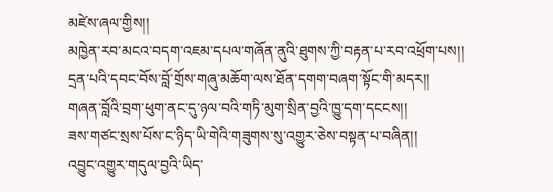མཛེས་ཞལ་གྱིས།།
མཁྱེན་རབ་མངའ་བདག་འཇམ་དཔལ་གཞོན་ནུའི་ཐུགས་ཀྱི་བརྟན་པ་རབ་འཕྲོག་པས།།
དྲན་པའི་དབང་བོས་བློ་གྲོས་གཞུ་མཆོག་ལས་ཐོན་དགག་བཞག་སྟོང་གི་མདར།།
གཞན་བློའི་བྲག་ཕུག་ནང་དུ་ཉལ་བའི་གཏི་མུག་སྲིན་བྱའི་ཁྱུ་དག་དངངས།།
ཟས་གཙང་སྲས་པོས་ང་ཉིད་ཡི་གེའི་གཟུགས་སུ་འགྱུར་ཅེས་བསྟན་པ་བཞིན།།
འབྱུང་འགྱུར་གདུལ་བྱའི་ཡིད་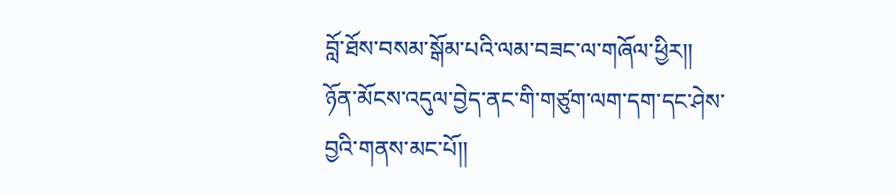བློ་ཐོས་བསམ་སྒོམ་པའི་ལམ་བཟང་ལ་གཞོལ་ཕྱིར།།
ཉོན་མོངས་འདུལ་བྱེད་ནང་གི་གཙུག་ལག་དག་དང་ཤེས་བྱའི་གནས་མང་པོ།།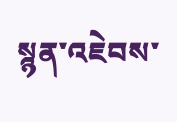སྙན་འཇེབས་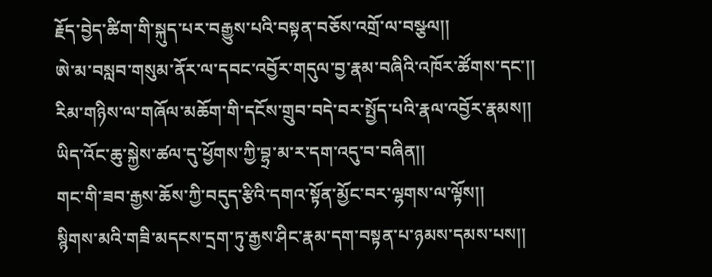རྗོད་བྱེད་ཚིག་གི་སྐུད་པར་བརྒྱུས་པའི་བསྟན་བཅོས་འགྲོ་ལ་བསྩལ།།
ཨེ་མ་བསླབ་གསུམ་ནོར་ལ་དབང་འབྱོར་གདུལ་བྱ་རྣམ་བཞིའི་འཁོར་ཚོགས་དང་།།
རིམ་གཉིས་ལ་གཞོལ་མཆོག་གི་དངོས་གྲུབ་བདེ་བར་སྤྱོད་པའི་རྣལ་འབྱོར་རྣམས།།
ཡིད་འོང་ཆུ་སྐྱེས་ཚལ་དུ་ཕྱོགས་ཀྱི་བྷྲ་མ་ར་དག་འདུ་བ་བཞིན།།
གང་གི་ཟབ་རྒྱས་ཆོས་ཀྱི་བདུད་རྩིའི་དགའ་སྟོན་མྱོང་བར་ལྷགས་ལ་ལྟོས།།
སྙིགས་མའི་གཟི་མདངས་དྲག་ཏུ་རྒྱས་ཤིང་རྣམ་དག་བསྟན་པ་ཉམས་དམས་པས།།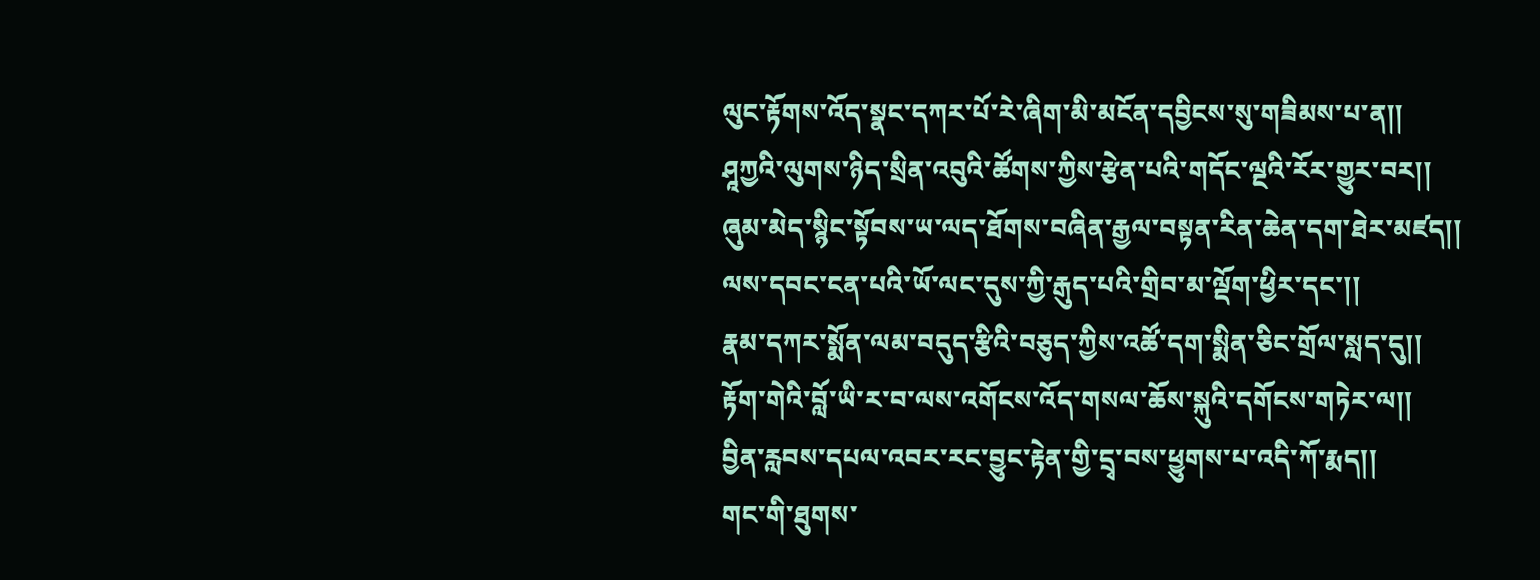ལུང་རྟོགས་འོད་སྣང་དཀར་པོ་རེ་ཞིག་མི་མངོན་དབྱིངས་སུ་གཟིམས་པ་ན།།
ཤཱཀྱའི་ལུགས་ཉིད་སྲིན་འབུའི་ཚོགས་ཀྱིས་རྩེན་པའི་གདོང་ལྔའི་རོར་གྱུར་བར།།
ཞུམ་མེད་སྙིང་སྟོབས་ཡ་ལད་ཐོགས་བཞིན་རྒྱལ་བསྟན་རིན་ཆེན་དག་ཐེར་མཛད།།
ལས་དབང་ངན་པའི་ཡོ་ལང་དུས་ཀྱི་རྒུད་པའི་གྲིབ་མ་ལྡོག་ཕྱིར་དང་།།
རྣམ་དཀར་སྨོན་ལམ་བདུད་རྩིའི་བཅུད་ཀྱིས་འཚོ་དག་སྨིན་ཅིང་གྲོལ་སླད་དུ།།
རྟོག་གེའི་བློ་ཡི་ར་བ་ལས་འགོངས་འོད་གསལ་ཆོས་སྐུའི་དགོངས་གཏེར་ལ།།
བྱིན་རླབས་དཔལ་འབར་རང་བྱུང་རྟེན་གྱི་དྲྭ་བས་ཕྱུགས་པ་འདི་ཀོ་རྨད།།
གང་གི་ཐུགས་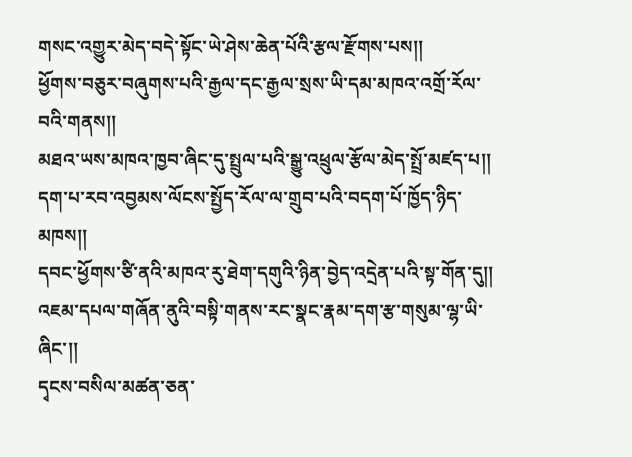གསང་འགྱུར་མེད་བདེ་སྟོང་ཡེ་ཤེས་ཆེན་པོའི་རྩལ་རྫོགས་པས།།
ཕྱོགས་བཅུར་བཞུགས་པའི་རྒྱལ་དང་རྒྱལ་སྲས་ཡི་དམ་མཁའ་འགྲོ་རོལ་བའི་གནས།།
མཐའ་ཡས་མཁའ་ཁྱབ་ཞིང་དུ་སྤྲུལ་པའི་སྒྱུ་འཕྲུལ་རྩོལ་མེད་སྤྲོ་མཛད་པ།།
དག་པ་རབ་འབྱམས་ལོངས་སྤྱོད་རོལ་ལ་གྲུབ་པའི་བདག་པོ་ཁྱོད་ཉིད་མཁས།།
དབང་ཕྱོགས་ཙི་ནའི་མཁའ་རུ་ཐེག་དགུའི་ཉིན་བྱེད་འདྲེན་པའི་སྟ་གོན་དུ།།
འཇམ་དཔལ་གཞོན་ནུའི་བསྟི་གནས་རང་སྣང་རྣམ་དག་རྩ་གསུམ་ལྷ་ཡི་ཞིང་།།
དྭངས་བསིལ་མཚན་ཅན་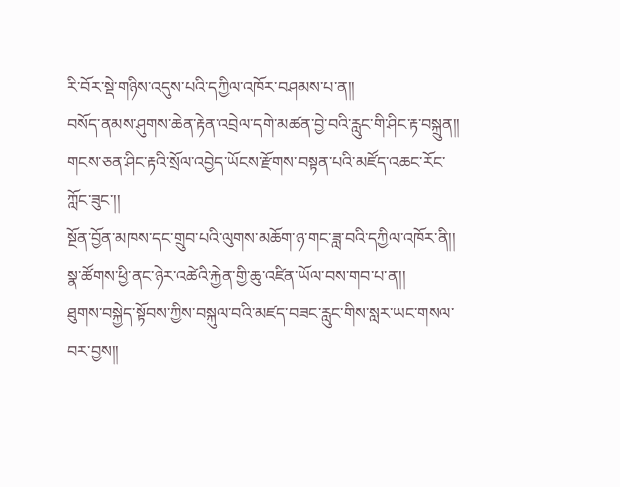རི་བོར་སྡེ་གཉིས་འདུས་པའི་དཀྱིལ་འཁོར་བཤམས་པ་ན།།
བསོད་ནམས་ཤུགས་ཆེན་རྟེན་འབྲེལ་དགེ་མཚན་བྱེ་བའི་རླུང་གི་ཤིང་རྟ་བསྐྲུན།།
གངས་ཅན་ཤིང་རྟའི་སྲོལ་འབྱེད་ཡོངས་རྫོགས་བསྟན་པའི་མཛོད་འཆང་རོང་ཀློང་ཟུང་།།
སྔོན་བྱོན་མཁས་དང་གྲུབ་པའི་ལུགས་མཆོག་ཉ་གང་ཟླ་བའི་དཀྱིལ་འཁོར་ནི།།
སྣ་ཚོགས་ཕྱི་ནང་ཉེར་འཚེའི་རྐྱེན་གྱི་ཆུ་འཛིན་ཡོལ་བས་གབ་པ་ན།།
ཐུགས་བསྐྱེད་སྟོབས་ཀྱིས་བསྐུལ་བའི་མཛད་བཟང་རླུང་གིས་སླར་ཡང་གསལ་བར་བྱས།།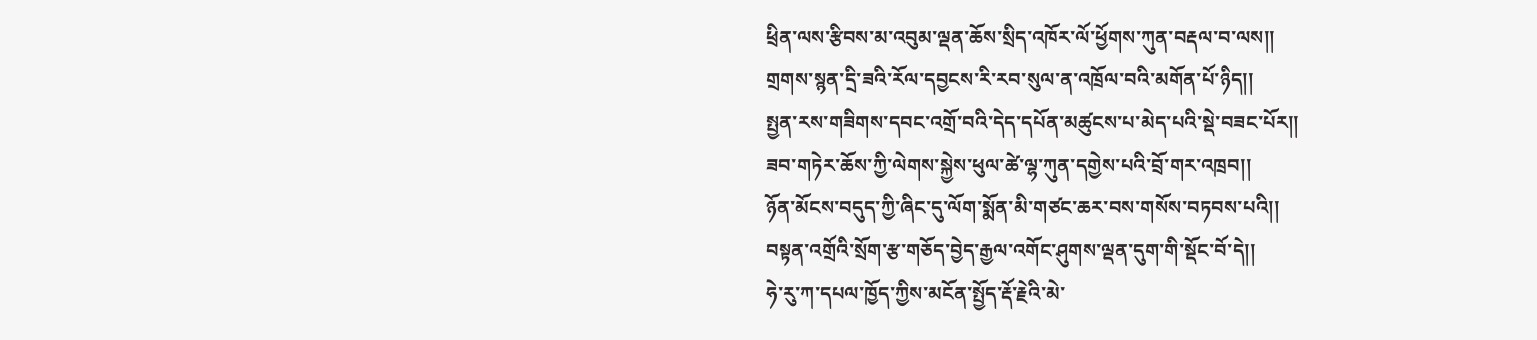ཕྲིན་ལས་རྩིབས་མ་འབུམ་ལྡན་ཆོས་སྲིད་འཁོར་ལོ་ཕྱོགས་ཀུན་བརྡལ་བ་ལས།།
གྲགས་སྙན་དྲི་ཟའི་རོལ་དབྱངས་རི་རབ་སུལ་ན་འཁྲོལ་བའི་མགོན་པོ་ཉིད།།
སྤྱན་རས་གཟིགས་དབང་འགྲོ་བའི་དེད་དཔོན་མཚུངས་པ་མེད་པའི་སྡེ་བཟང་པོར།།
ཟབ་གཏེར་ཆོས་ཀྱི་ལེགས་སྐྱེས་ཕུལ་ཚེ་ལྷ་ཀུན་དགྱེས་པའི་བྲོ་གར་འཁྲབ།།
ཉོན་མོངས་བདུད་ཀྱི་ཞིང་དུ་ལོག་སྨོན་མི་གཙང་ཆར་བས་གསོས་བཏབས་པའི།།
བསྟན་འགྲོའི་སྲོག་རྩ་གཅོད་བྱེད་རྒྱལ་འགོང་ཤུགས་ལྡན་དུག་གི་སྡོང་བོ་དེ།།
ཧེ་རུ་ཀ་དཔལ་ཁྱོད་ཀྱིས་མངོན་སྤྱོད་རྡོ་རྗེའི་མེ་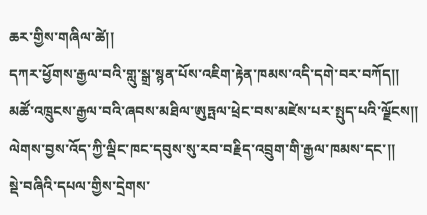ཆར་གྱིས་གཞིལ་ཚེ།།
དཀར་ཕྱོགས་རྒྱལ་བའི་གླུ་སྒྲ་སྙན་པོས་འཇིག་རྟེན་ཁམས་འདི་དགེ་བར་བཀོད།།
མཚོ་འཁྲུངས་རྒྱལ་བའི་ཞབས་མཐིལ་ཨུཏྤལ་ཕྲེང་བས་མཛེས་པར་སྤུད་པའི་ལྗོངས།།
ལེགས་བྱས་འོད་ཀྱི་ལྡིང་ཁང་དབུས་སུ་རབ་བརྗིད་འབྲུག་གི་རྒྱལ་ཁམས་དང་།།
སྡེ་བཞིའི་དཔལ་གྱིས་དྲེགས་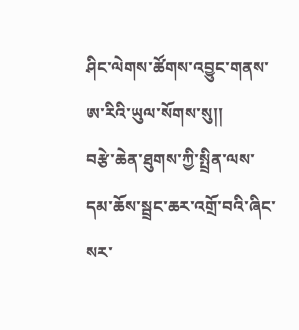ཤིང་ལེགས་ཚོགས་འབྱུང་གནས་ཨ་རིའི་ཡུལ་སོགས་སུ།།
བརྩེ་ཆེན་ཐུགས་ཀྱི་སྤྲིན་ལས་དམ་ཆོས་སྦྲང་ཆར་འགྲོ་བའི་ཞིང་སར་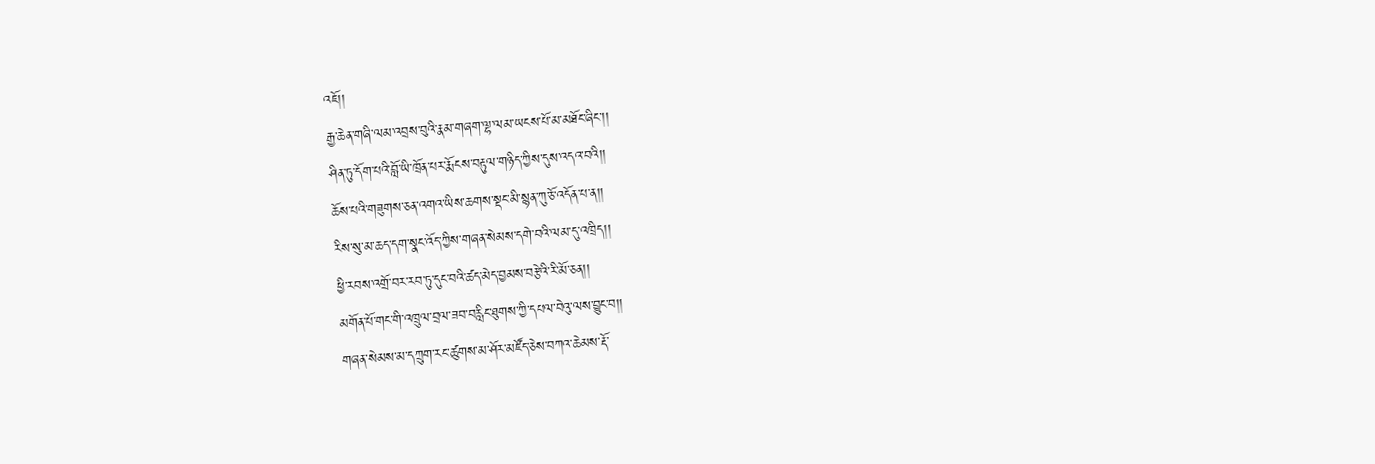འཇོ།།
རྒྱ་ཆེན་གཞི་ལམ་འབྲས་བུའི་རྣམ་གཞག་ལྷ་ལམ་ཡངས་པོ་མ་མཐོང་ཞིང་།།
ཤིན་ཏུ་དོག་པའི་བློ་ཡི་ཁྲོན་པར་རྨོངས་བརྟུལ་གཉིད་ཀྱིས་དུས་འདའ་བའི།།
ཆོས་པའི་གཟུགས་ཅན་འགའ་ཡིས་ཆགས་སྡང་མི་སྙན་ཀུ་ཅོ་འདོན་པ་ན།།
རིས་སུ་མ་ཆད་དག་སྣང་འོད་ཀྱིས་གཞན་སེམས་དགེ་བའི་ལམ་དུ་འཁྲིད།།
ཕྱི་རབས་འགྲོ་བར་རབ་ཏུ་དུང་བའི་ཚད་མེད་བྱམས་བརྩེའི་རི་མོ་ཅན།།
མགོན་པོ་གང་གི་འཁྲུལ་བྲལ་ཟབ་བརླིང་ཐུགས་ཀྱི་དཔལ་བེའུ་ལས་བྱུང་བ།།
གཞན་སེམས་མ་དཀྲུག་རང་ཚུགས་མ་ཤོར་མཛོད་ཅེས་བཀའ་ཆེམས་རྡོ་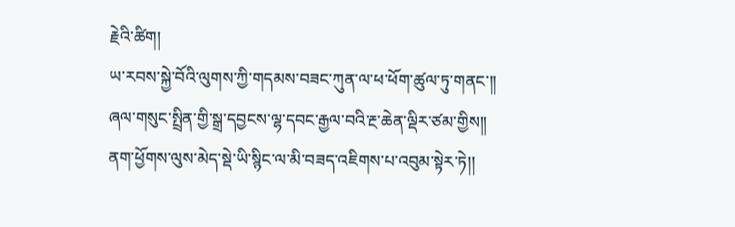རྗེའི་ཚིག།
ཡ་རབས་སྐྱེ་བོའི་ལུགས་ཀྱི་གདམས་བཟང་ཀུན་ལ་ཕ་ཕོག་ཚུལ་ཏུ་གནང་།།
ཞལ་གསུང་སྤྲིན་གྱི་སྒྲ་དབྱངས་ལྷ་དབང་རྒྱལ་བའི་རྔ་ཆེན་ལྡིར་ཙམ་གྱིས།།
ནག་ཕྱོགས་ལུས་མེད་སྡེ་ཡི་སྙིང་ལ་མི་བཟད་འཇིགས་པ་འབུམ་སྟེར་ཏེ།།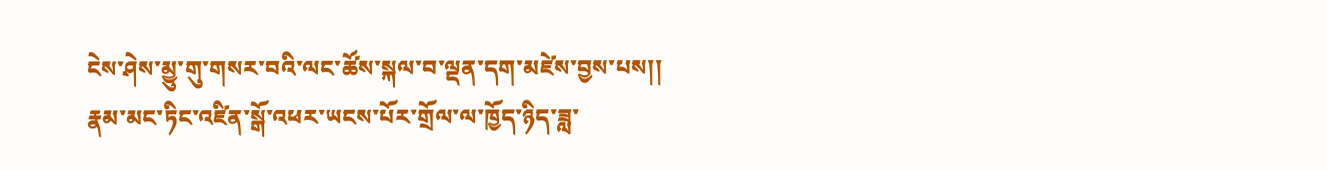ངེས་ཤེས་མྱུ་གུ་གསར་བའི་ལང་ཚོས་སྐལ་བ་ལྡན་དག་མཛེས་བྱས་པས།།
རྣམ་མང་ཏིང་འཛིན་སྒོ་འཕར་ཡངས་པོར་གྲོལ་ལ་ཁྱོད་ཉིད་ཟླ་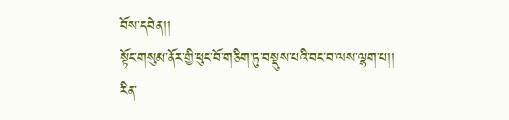བོས་དབེན།།
སྟོང་གསུམ་ནོར་གྱི་ཕུང་བོ་གཅིག་ཏུ་བསྡུས་པའི་བང་བ་ལས་ལྷག་པ།།
རིན་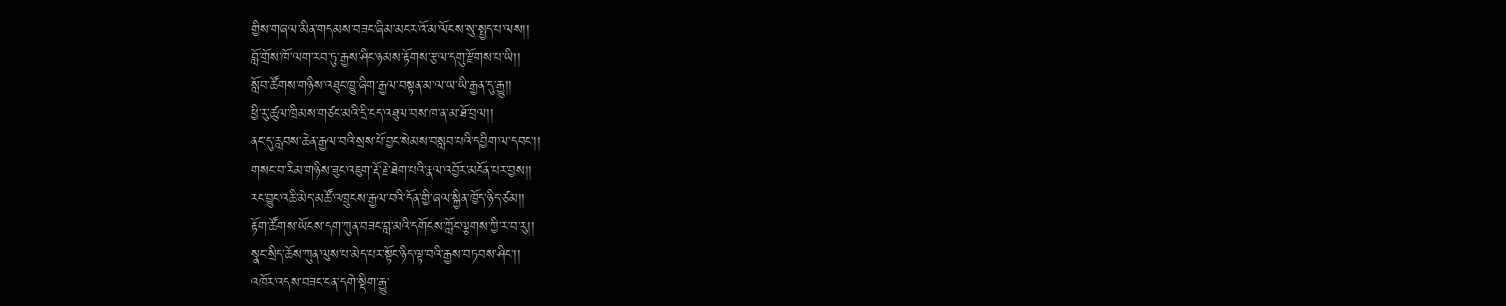གྱིས་གཞལ་མིན་གདམས་བཟང་ཞིམ་མངར་འོ་མ་ལོངས་སུ་སྤྱད་པ་ལས།།
བློ་གྲོས་ཁོ་ལག་རབ་ཏུ་རྒྱས་ཤིང་ཉམས་རྟོགས་རྩལ་དགུ་རྫོགས་པ་ཡི།།
སློབ་ཚོགས་གཉིས་འཐུང་ཁྱུ་ཞིག་རྒྱལ་བསྟན་མ་ལ་ཡ་ཡི་རྒྱན་དུ་རྒྱུ།།
ཕྱི་རུ་ཚུལ་ཁྲིམས་གཙང་མའི་དྲི་ངད་འཐུལ་བས་ཁ་ན་མ་ཐོ་བྲལ།།
ནང་དུ་རླབས་ཆེན་རྒྱལ་བའི་སྲས་པོ་བྱང་སེམས་བསླབ་པའི་དབྱིག་ལ་དབང་།།
གསང་བ་རིམ་གཉིས་ཟུང་འཇུག་རྡོ་རྗེ་ཐེག་པའི་རྣལ་འབྱོར་མངོན་པར་བྱས།།
རང་བྱུང་འཆི་མེད་མཚོ་འཁྲུངས་རྒྱལ་བའི་དོན་གྱི་ཞལ་སྐྱིན་ཁྱོད་ཉིད་ཙམ།།
རྟོག་ཚོགས་ཡོངས་དག་ཀུན་བཟང་བླ་མའི་དགོངས་ཀློང་ལྕགས་ཀྱི་ར་བ་རུ།།
སྣང་སྲིད་ཆོས་ཀུན་ལུས་པ་མེད་པར་སྟོང་ཉིད་ལྟ་བའི་རྒྱས་བཏབས་ཤིང་།།
འཁོར་འདས་བཟང་ངན་དགེ་སྡིག་རྒྱུ་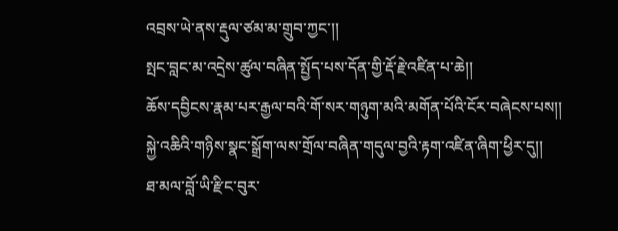འབྲས་ཡེ་ནས་རྡུལ་ཙམ་མ་གྲུབ་ཀྱང་།།
སྤང་བླང་མ་འདྲེས་ཚུལ་བཞིན་སྤྱོད་པས་དོན་གྱི་རྡོ་རྗེ་འཛིན་པ་ཆེ།།
ཆོས་དབྱིངས་རྣམ་པར་རྒྱལ་བའི་གོ་སར་གཉུག་མའི་མགོན་པོའི་ངོར་བཞེངས་པས།།
སྐྱེ་འཆིའི་གཉིས་སྣང་སྒྲོག་ལས་གྲོལ་བཞིན་གདུལ་བྱའི་རྟག་འཛིན་ཞིག་ཕྱིར་དུ།།
ཐ་མལ་བློ་ཡི་རྫིང་བུར་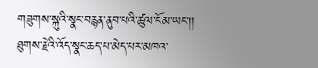གཟུགས་སྐུའི་སྣང་བརྙན་ནུབ་པའི་ཚུལ་ངོམ་ཡང་།།
ཐུགས་རྗེའི་འོད་སྣང་ཆད་པ་མེད་པར་མཁའ་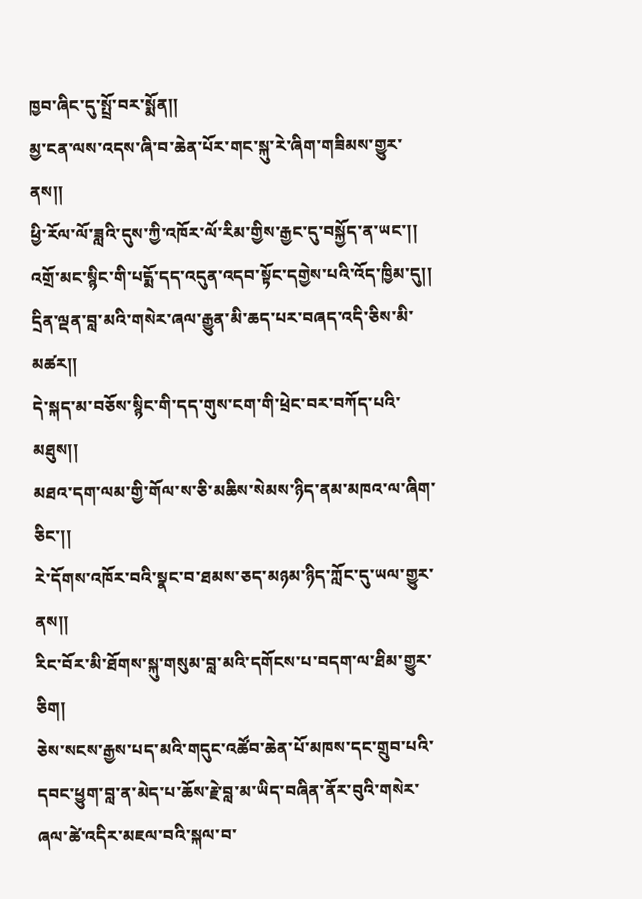ཁྱབ་ཞིང་དུ་སྤྲོ་བར་སྨོན།།
མྱ་ངན་ལས་འདས་ཞི་བ་ཆེན་པོར་གང་སྐུ་རེ་ཞིག་གཟིམས་གྱུར་ནས།།
ཕྱི་རོལ་ལོ་ཟླའི་དུས་ཀྱི་འཁོར་ལོ་རིམ་གྱིས་རྒྱང་དུ་བསྐྱོད་ན་ཡང་།།
འགྲོ་མང་སྙིང་གི་པདྨོ་དད་འདུན་འདབ་སྟོང་དགྱེས་པའི་འོད་ཁྱིམ་དུ།།
དྲིན་ལྡན་བླ་མའི་གསེར་ཞལ་རྒྱུན་མི་ཆད་པར་བཞད་འདི་ཅིས་མི་མཚར།།
དེ་སྐད་མ་བཅོས་སྙིང་གི་དད་གུས་ངག་གི་ཕྲེང་བར་བཀོད་པའི་མཐུས།།
མཐའ་དག་ལམ་གྱི་གོལ་ས་ཅི་མཆིས་སེམས་ཉིད་ནམ་མཁའ་ལ་ཞིག་ཅིང་།།
རེ་དོགས་འཁོར་བའི་སྣང་བ་ཐམས་ཅད་མཉམ་ཉིད་ཀློང་དུ་ཡལ་གྱུར་ནས།།
རིང་བོར་མི་ཐོགས་སྐུ་གསུམ་བླ་མའི་དགོངས་པ་བདག་ལ་ཐིམ་གྱུར་ཅིག།
ཅེས་སངས་རྒྱས་པད་མའི་གདུང་འཚོབ་ཆེན་པོ་མཁས་དང་གྲུབ་པའི་དབང་ཕྱུག་བླ་ན་མེད་པ་ཆོས་རྗེ་བླ་མ་ཡིད་བཞིན་ནོར་བུའི་གསེར་ཞལ་ཚེ་འདིར་མཇལ་བའི་སྐལ་བ་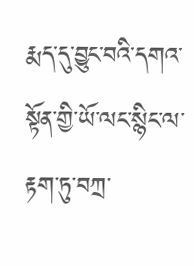རྨད་དུ་བྱུང་བའི་དགའ་སྟོན་གྱི་ཡོ་ལང་སྙིང་ལ་རྟག་ཏུ་བཀྲ་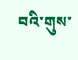བའི་གུས་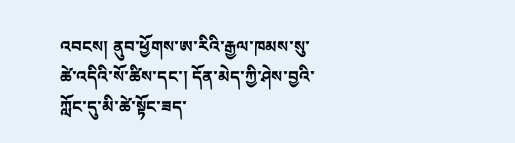འབངས། ནུབ་ཕྱོགས་ཨ་རིའི་རྒྱལ་ཁམས་སུ་ཚེ་འདིའི་སོ་ཚིས་དང་། དོན་མེད་ཀྱི་ཤེས་བྱའི་ཀློང་དུ་མི་ཚེ་སྟོང་ཟད་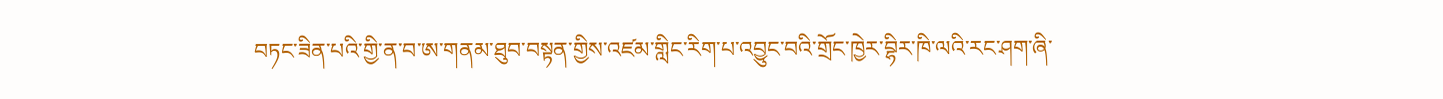བཏང་ཟིན་པའི་གྱི་ན་བ་ཨ་གནམ་ཐུབ་བསྟན་གྱིས་འཛམ་གླིང་རིག་པ་འབྱུང་བའི་གྲོང་ཁྱེར་བྷིར་ཁི་ལའི་རང་ཤག་ཞི་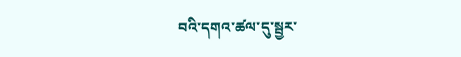བའི་དགའ་ཚལ་དུ་སྦྱར་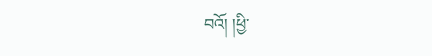བའོ། །ཕྱི་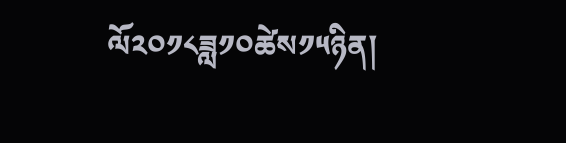ལོ༢༠༡༨ཟླ༡༠ཚེས༡༥ཉིན།